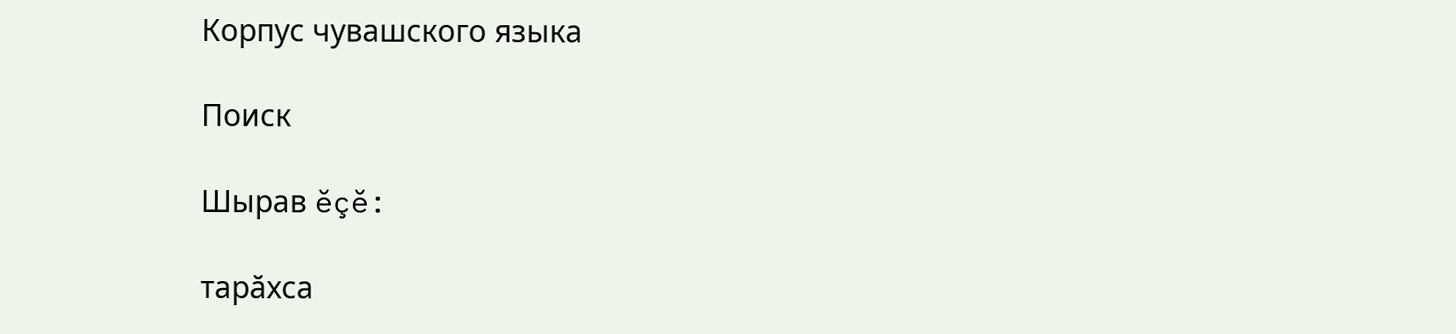Корпус чувашского языка

Поиск

Шырав ĕçĕ:

тарӑхса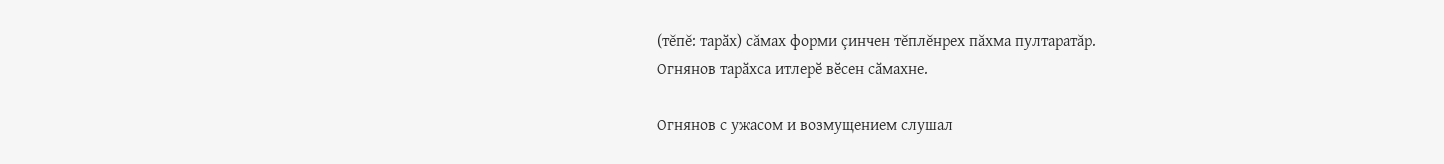(тĕпĕ: тарӑх) сăмах форми çинчен тĕплĕнрех пăхма пултаратăр.
Огнянов тарӑхса итлерӗ вӗсен сӑмахне.

Огнянов с ужасом и возмущением слушал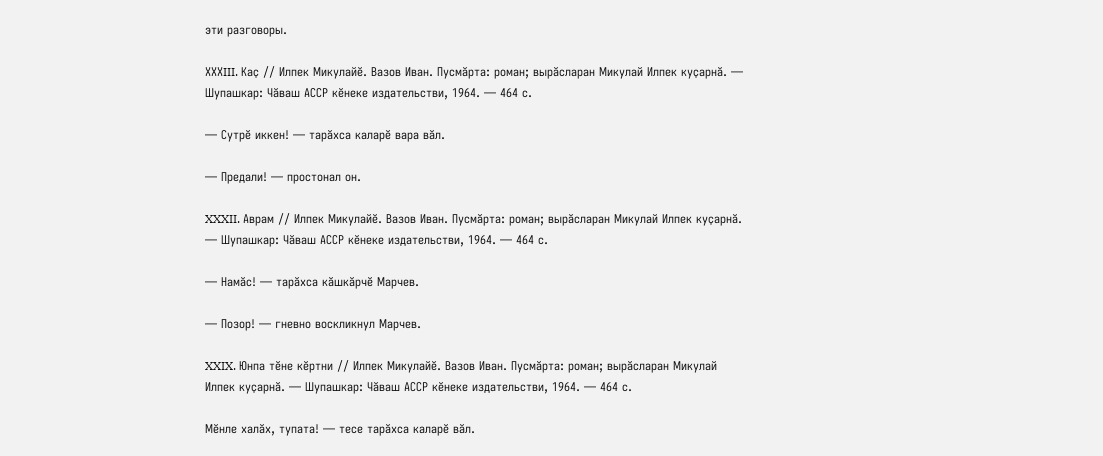эти разговоры.

ХХХIII. Каҫ // Илпек Микулайӗ. Вазов Иван. Пусмӑрта: роман; вырӑсларан Микулай Илпек куҫарнӑ. — Шупашкар: Чӑваш АССР кӗнеке издательстви, 1964. — 464 с.

— Сутрӗ иккен! — тарӑхса каларӗ вара вӑл.

— Предали! — простонал он.

XXXII. Аврам // Илпек Микулайӗ. Вазов Иван. Пусмӑрта: роман; вырӑсларан Микулай Илпек куҫарнӑ. — Шупашкар: Чӑваш АССР кӗнеке издательстви, 1964. — 464 с.

— Намӑс! — тарӑхса кӑшкӑрчӗ Марчев.

— Позор! — гневно воскликнул Марчев.

XXIX. Юнпа тӗне кӗртни // Илпек Микулайӗ. Вазов Иван. Пусмӑрта: роман; вырӑсларан Микулай Илпек куҫарнӑ. — Шупашкар: Чӑваш АССР кӗнеке издательстви, 1964. — 464 с.

Мӗнле халӑх, тупата! — тесе тарӑхса каларӗ вӑл.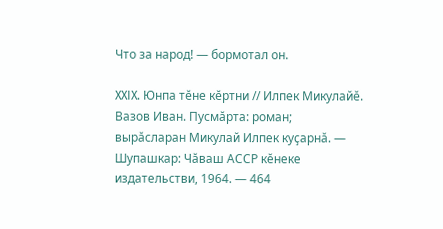Что за народ! — бормотал он.

XXIX. Юнпа тӗне кӗртни // Илпек Микулайӗ. Вазов Иван. Пусмӑрта: роман; вырӑсларан Микулай Илпек куҫарнӑ. — Шупашкар: Чӑваш АССР кӗнеке издательстви, 1964. — 464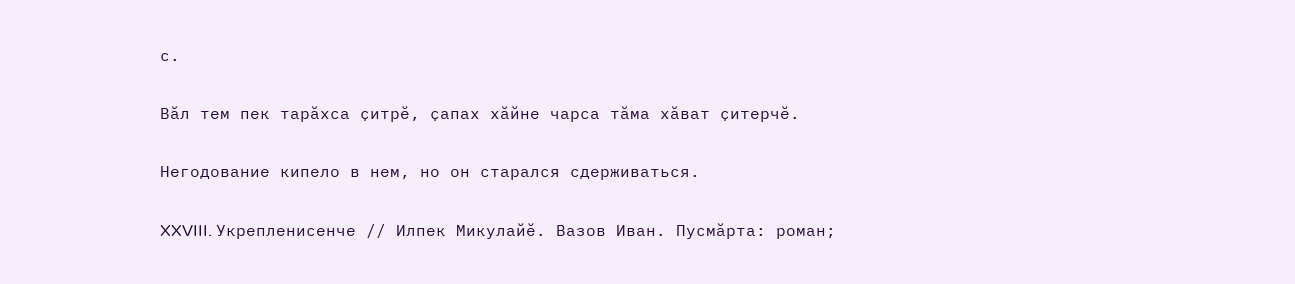с.

Вӑл тем пек тарӑхса ҫитрӗ, ҫапах хӑйне чарса тӑма хӑват ҫитерчӗ.

Негодование кипело в нем, но он старался сдерживаться.

XXVIII. Укрепленисенче // Илпек Микулайӗ. Вазов Иван. Пусмӑрта: роман;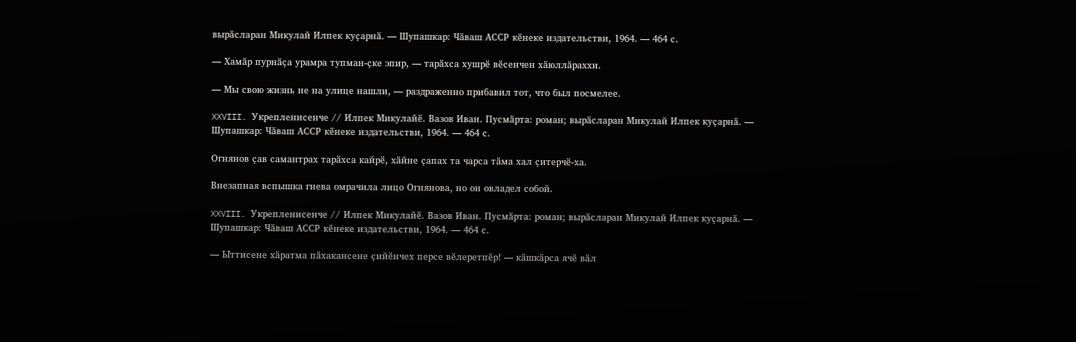вырӑсларан Микулай Илпек куҫарнӑ. — Шупашкар: Чӑваш АССР кӗнеке издательстви, 1964. — 464 с.

— Хамӑр пурнӑҫа урамра тупман-ҫке эпир, — тарӑхса хушрӗ вӗсенчен хӑюллӑраххи.

— Мы свою жизнь не на улице нашли, — раздраженно прибавил тот, что был посмелее.

XXVIII. Укрепленисенче // Илпек Микулайӗ. Вазов Иван. Пусмӑрта: роман; вырӑсларан Микулай Илпек куҫарнӑ. — Шупашкар: Чӑваш АССР кӗнеке издательстви, 1964. — 464 с.

Огнянов ҫав самантрах тарӑхса кайрӗ, хӑйне ҫапах та чарса тӑма хал ҫитерчӗ-ха.

Внезапная вспышка гнева омрачила лицо Огнянова, но он овладел собой.

XXVIII. Укрепленисенче // Илпек Микулайӗ. Вазов Иван. Пусмӑрта: роман; вырӑсларан Микулай Илпек куҫарнӑ. — Шупашкар: Чӑваш АССР кӗнеке издательстви, 1964. — 464 с.

— Ыттисене хӑратма пӑхакансене ҫийӗнчех персе вӗлеретпӗр! — кӑшкӑрса ячӗ вӑл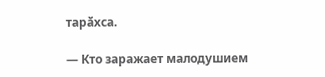тарӑхса.

— Кто заражает малодушием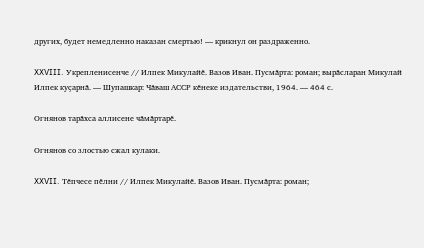других, будет немедленно наказан смертью! — крикнул он раздраженно.

XXVIII. Укрепленисенче // Илпек Микулайӗ. Вазов Иван. Пусмӑрта: роман; вырӑсларан Микулай Илпек куҫарнӑ. — Шупашкар: Чӑваш АССР кӗнеке издательстви, 1964. — 464 с.

Огнянов тарӑхса аллисене чӑмӑртарӗ.

Огнянов со злостью сжал кулаки.

XXVII. Тӗпчесе пӗлни // Илпек Микулайӗ. Вазов Иван. Пусмӑрта: роман;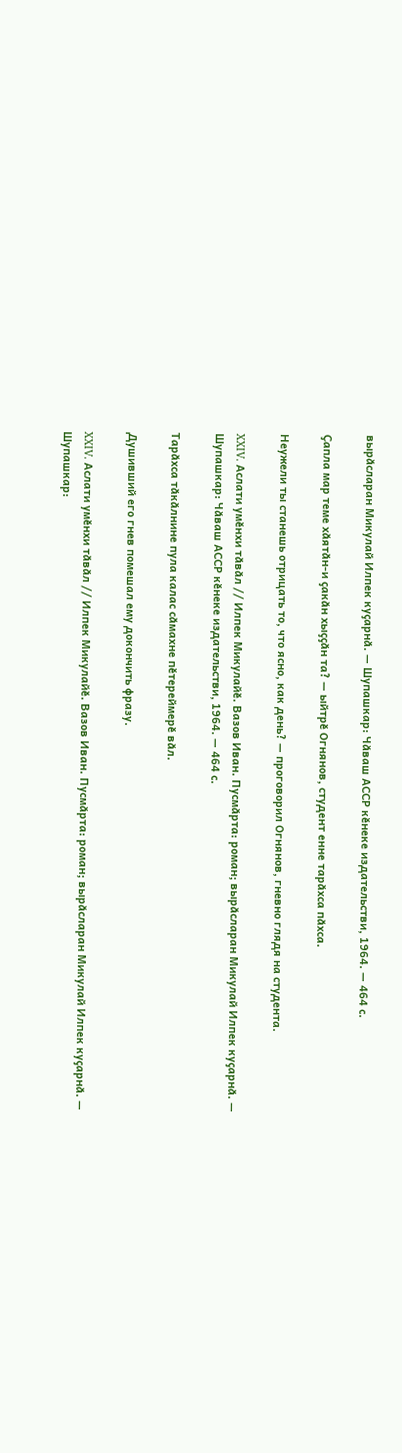вырӑсларан Микулай Илпек куҫарнӑ. — Шупашкар: Чӑваш АССР кӗнеке издательстви, 1964. — 464 с.

Ҫапла мар теме хӑятӑн-и ҫакӑн хыҫҫӑн та? — ыйтрӗ Огнянов, студент енне тарӑхса пӑхса.

Неужели ты станешь отрицать то, что ясно, как день? — проговорил Огнянов, гневно глядя на студента.

XXIV. Аслати умӗнхи тӑвӑл // Илпек Микулайӗ. Вазов Иван. Пусмӑрта: роман; вырӑсларан Микулай Илпек куҫарнӑ. — Шупашкар: Чӑваш АССР кӗнеке издательстви, 1964. — 464 с.

Тарӑхса тӑкӑлнине пула калас сӑмахне пӗтереймерӗ вӑл.

Душивший его гнев помешал ему докончить фразу.

XXIV. Аслати умӗнхи тӑвӑл // Илпек Микулайӗ. Вазов Иван. Пусмӑрта: роман; вырӑсларан Микулай Илпек куҫарнӑ. — Шупашкар: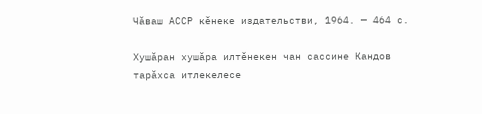Чӑваш АССР кӗнеке издательстви, 1964. — 464 с.

Хушӑран хушӑра илтӗнекен чан сассине Кандов тарӑхса итлекелесе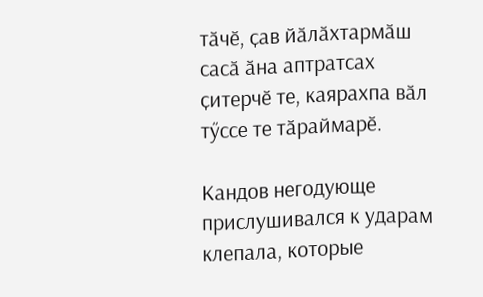тӑчӗ, ҫав йӑлӑхтармӑш сасӑ ӑна аптратсах ҫитерчӗ те, каярахпа вӑл тӳссе те тӑраймарӗ.

Кандов негодующе прислушивался к ударам клепала, которые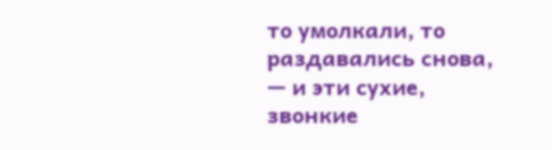то умолкали, то раздавались снова, — и эти сухие, звонкие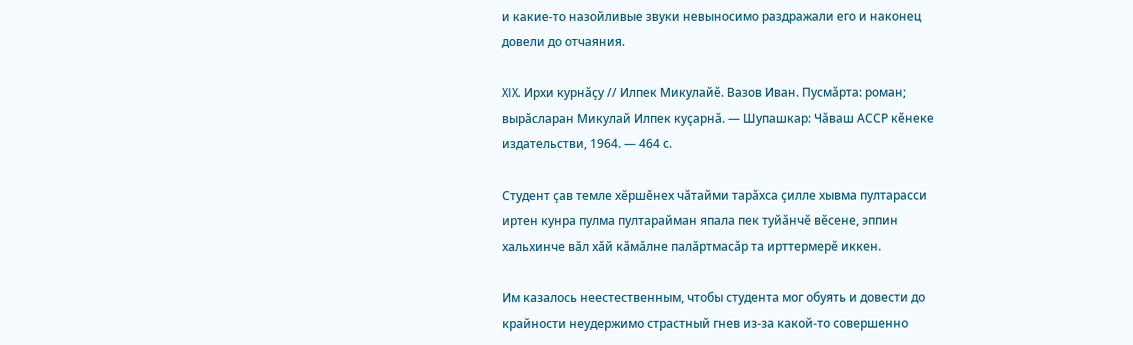и какие-то назойливые звуки невыносимо раздражали его и наконец довели до отчаяния.

XIX. Ирхи курнӑҫу // Илпек Микулайӗ. Вазов Иван. Пусмӑрта: роман; вырӑсларан Микулай Илпек куҫарнӑ. — Шупашкар: Чӑваш АССР кӗнеке издательстви, 1964. — 464 с.

Студент ҫав темле хӗршӗнех чӑтайми тарӑхса ҫилле хывма пултарасси иртен кунра пулма пултарайман япала пек туйӑнчӗ вӗсене, эппин хальхинче вӑл хӑй кӑмӑлне палӑртмасӑр та ирттермерӗ иккен.

Им казалось неестественным, чтобы студента мог обуять и довести до крайности неудержимо страстный гнев из-за какой-то совершенно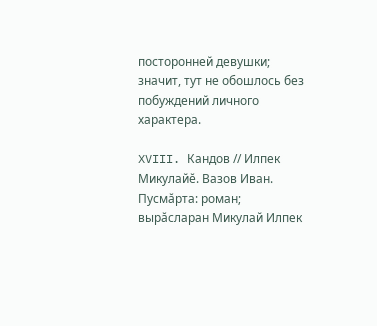посторонней девушки; значит, тут не обошлось без побуждений личного характера.

XVIII. Кандов // Илпек Микулайӗ. Вазов Иван. Пусмӑрта: роман; вырӑсларан Микулай Илпек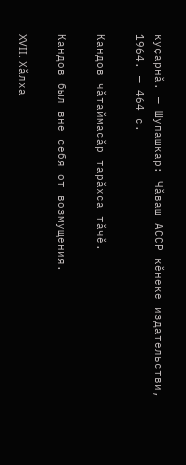куҫарнӑ. — Шупашкар: Чӑваш АССР кӗнеке издательстви, 1964. — 464 с.

Кандов чӑтаймасӑр тарӑхса тӑчӗ.

Кандов был вне себя от возмущения.

XVII. Хӑлха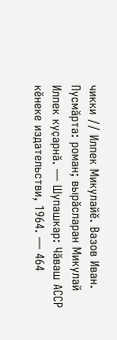чикки // Илпек Микулайӗ. Вазов Иван. Пусмӑрта: роман; вырӑсларан Микулай Илпек куҫарнӑ. — Шупашкар: Чӑваш АССР кӗнеке издательстви, 1964. — 464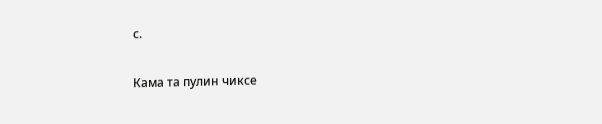с.

Кама та пулин чиксе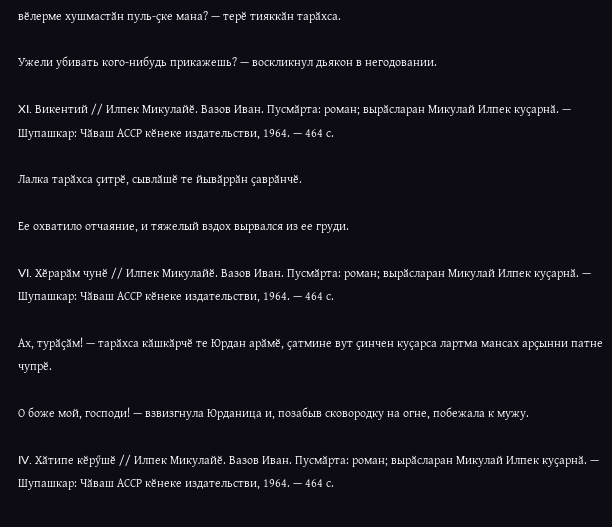вӗлерме хушмастӑн пуль-ҫке мана? — терӗ тияккӑн тарӑхса.

Ужели убивать кого-нибудь прикажешь? — воскликнул дьякон в негодовании.

XI. Викентий // Илпек Микулайӗ. Вазов Иван. Пусмӑрта: роман; вырӑсларан Микулай Илпек куҫарнӑ. — Шупашкар: Чӑваш АССР кӗнеке издательстви, 1964. — 464 с.

Лалка тарӑхса ҫитрӗ, сывлӑшӗ те йывӑррӑн ҫаврӑнчӗ.

Ее охватило отчаяние, и тяжелый вздох вырвался из ее груди.

VI. Хӗрарӑм чунӗ // Илпек Микулайӗ. Вазов Иван. Пусмӑрта: роман; вырӑсларан Микулай Илпек куҫарнӑ. — Шупашкар: Чӑваш АССР кӗнеке издательстви, 1964. — 464 с.

Ах, турӑҫӑм! — тарӑхса кӑшкӑрчӗ те Юрдан арӑмӗ, ҫатмине вут ҫинчен куҫарса лартма мансах арҫынни патне чупрӗ.

О боже мой, господи! — взвизгнула Юрданица и, позабыв сковородку на огне, побежала к мужу.

IV. Хӑтипе кӗрӳшӗ // Илпек Микулайӗ. Вазов Иван. Пусмӑрта: роман; вырӑсларан Микулай Илпек куҫарнӑ. — Шупашкар: Чӑваш АССР кӗнеке издательстви, 1964. — 464 с.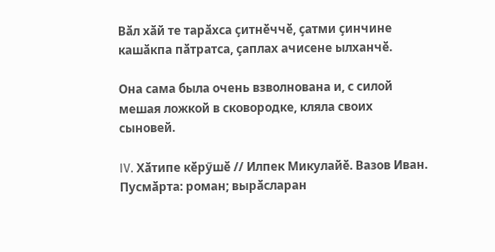Вӑл хӑй те тарӑхса ҫитнӗччӗ, ҫатми ҫинчине кашӑкпа пӑтратса, ҫаплах ачисене ылханчӗ.

Она сама была очень взволнована и, с силой мешая ложкой в сковородке, кляла своих сыновей.

IV. Хӑтипе кӗрӳшӗ // Илпек Микулайӗ. Вазов Иван. Пусмӑрта: роман; вырӑсларан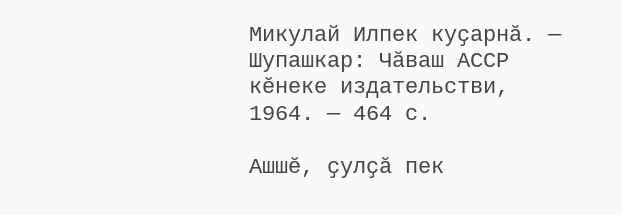Микулай Илпек куҫарнӑ. — Шупашкар: Чӑваш АССР кӗнеке издательстви, 1964. — 464 с.

Ашшӗ, ҫулҫӑ пек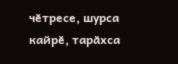чӗтресе, шурса кайрӗ, тарӑхса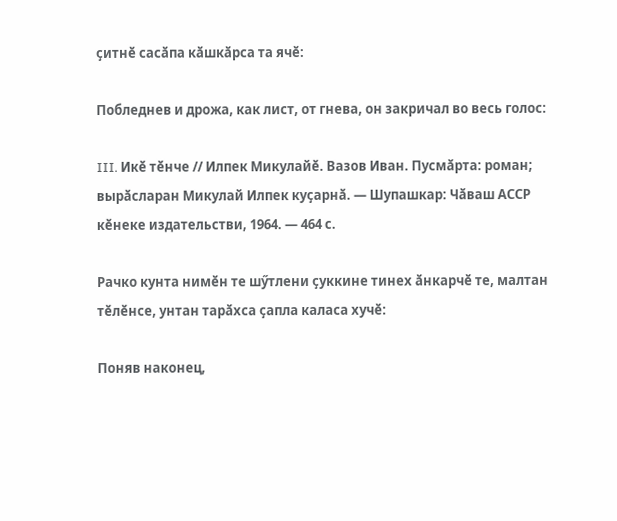ҫитнӗ сасӑпа кӑшкӑрса та ячӗ:

Побледнев и дрожа, как лист, от гнева, он закричал во весь голос:

III. Икӗ тӗнче // Илпек Микулайӗ. Вазов Иван. Пусмӑрта: роман; вырӑсларан Микулай Илпек куҫарнӑ. — Шупашкар: Чӑваш АССР кӗнеке издательстви, 1964. — 464 с.

Рачко кунта нимӗн те шӳтлени ҫуккине тинех ӑнкарчӗ те, малтан тӗлӗнсе, унтан тарӑхса ҫапла каласа хучӗ:

Поняв наконец,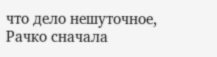что дело нешуточное, Рачко сначала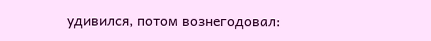удивился, потом вознегодовал: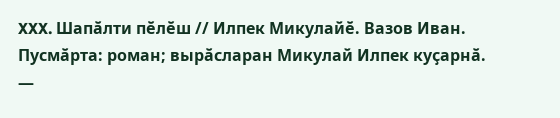XXX. Шапӑлти пӗлӗш // Илпек Микулайӗ. Вазов Иван. Пусмӑрта: роман; вырӑсларан Микулай Илпек куҫарнӑ. —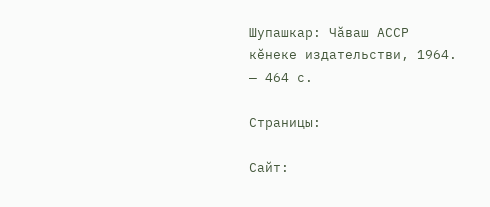Шупашкар: Чӑваш АССР кӗнеке издательстви, 1964. — 464 с.

Страницы:

Сайт: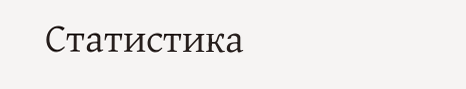Статистика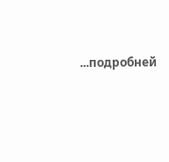...подробней